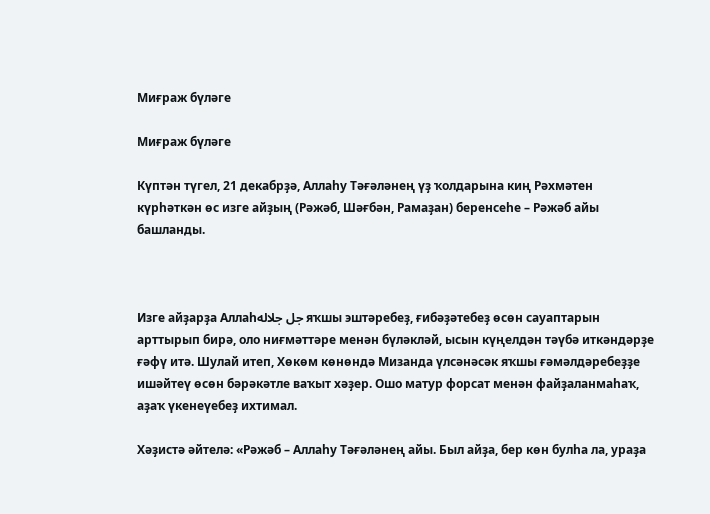Миғраж бүләге

Миғраж бүләге

Күптән түгел, 21 декабрҙә, Аллаһу Тәғәләнең үҙ ҡолдарына киң Рәхмәтен күрһәткән өс изге айҙың (Рәжәб, Шәғбән, Рамаҙан) беренсеһе – Рәжәб айы башланды.



Изге айҙарҙа Аллаһجل جلاله яҡшы эштәребеҙ, ғибәҙәтебеҙ өсөн сауаптарын арттырып бирә, оло ниғмәттәре менән бүләкләй, ысын күңелдән тәүбә иткәндәрҙе ғәфү итә. Шулай итеп, Хөкөм көнөндә Мизанда үлсәнәсәк яҡшы ғәмәлдәребеҙҙе ишәйтеү өсөн бәрәкәтле ваҡыт хәҙер. Ошо матур форсат менән файҙаланмаһаҡ, аҙаҡ үкенеүебеҙ ихтимал.

Хәҙистә әйтелә: «Рәжәб – Аллаһу Тәғәләнең айы. Был айҙа, бер көн булһа ла, ураҙа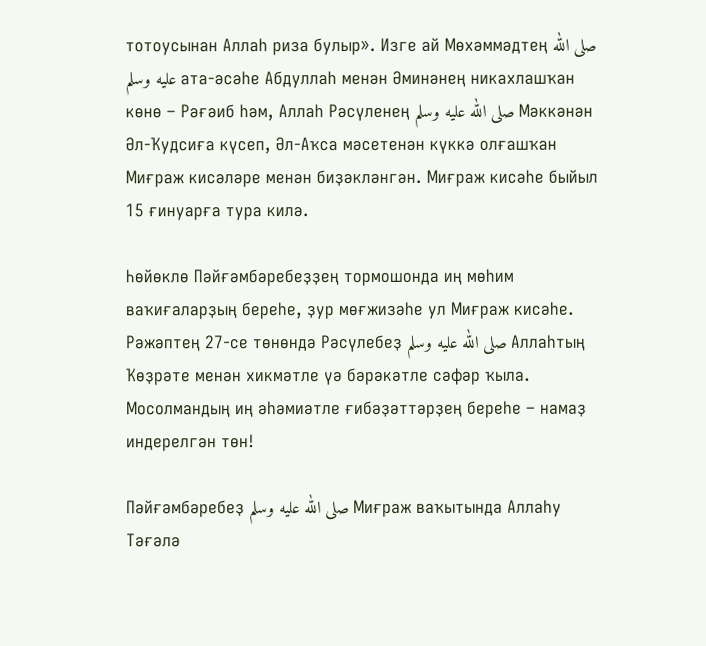тотоусынан Аллаһ риза булыр». Изге ай Мөхәммәдтең صلى الله عليه وسلم ата-әсәһе Абдуллаһ менән Әминәнең никахлашҡан көнө – Рәғәиб һәм, Аллаһ Рәсүленең صلى الله عليه وسلم Мәккәнән Әл-Ҡудсиға күсеп, Әл-Аҡса мәсетенән күккә олғашҡан Миғраж кисәләре менән биҙәкләнгән. Миғраж кисәһе быйыл 15 ғинуарға тура килә.

Һөйөклө Пәйғәмбәребеҙҙең тормошонда иң мөһим ваҡиғаларҙың береһе, ҙур мөғжизәһе ул Миғраж кисәһе. Рәжәптең 27-се төнөндә Рәсүлебеҙ صلى الله عليه وسلم Аллаһтың Ҡөҙрәте менән хикмәтле үә бәрәкәтле сәфәр ҡыла. Мосолмандың иң әһәмиәтле ғибәҙәттәрҙең береһе – намаҙ индерелгән төн!

Пәйғәмбәребеҙ صلى الله عليه وسلم Миғраж ваҡытында Аллаһу Тәғәлә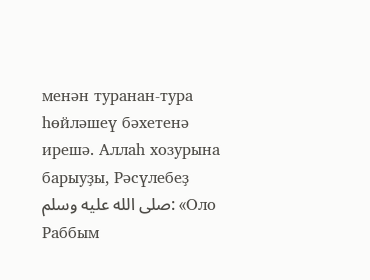менән туранан-тура һөйләшеү бәхетенә ирешә. Аллаһ хозурына барыуҙы, Рәсүлебеҙ صلى الله عليه وسلم: «Оло Раббым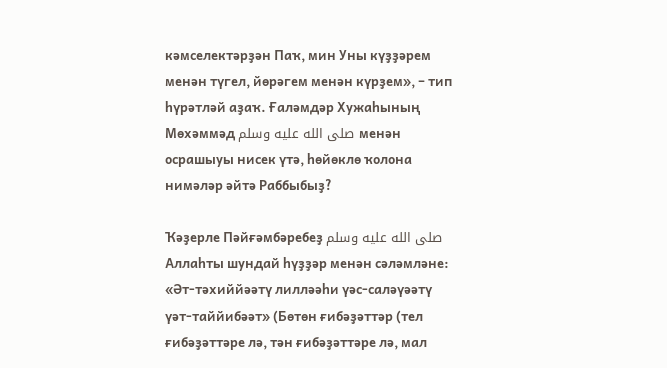кәмселектәрҙән Паҡ, мин Уны күҙҙәрем менән түгел, йөрәгем менән күрҙем», – тип һүрәтләй аҙаҡ. Ғаләмдәр Хужаһының Мөхәммәд صلى الله عليه وسلم менән осрашыуы нисек үтә, һөйөклө ҡолона нимәләр әйтә Раббыбыҙ?

Ҡәҙерле Пәйғәмбәребеҙ صلى الله عليه وسلم Аллаһты шундай һүҙҙәр менән сәләмләне: «Әт-тәхиййәәтү лилләәһи үәс-саләүәәтү үәт-таййибәәт» (Бөтөн ғибәҙәттәр (тел ғибәҙәттәре лә, тән ғибәҙәттәре лә, мал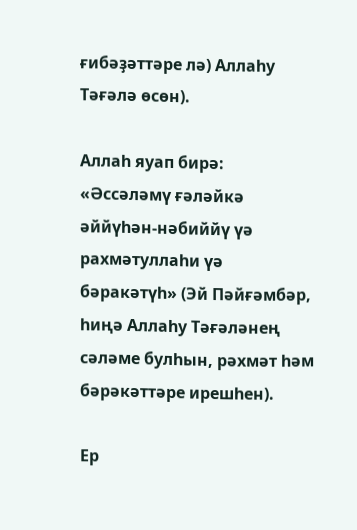ғибәҙәттәре лә) Аллаһу Тәғәлә өсөн).

Аллаһ яуап бирә: «Әссәләмү ғәләйкә әййүһән-нәбиййү үә рахмәтуллаһи үә бәракәтүһ» (Эй Пәйғәмбәр, һиңә Аллаһу Тәғәләнең сәләме булһын, рәхмәт һәм бәрәкәттәре ирешһен).

Ер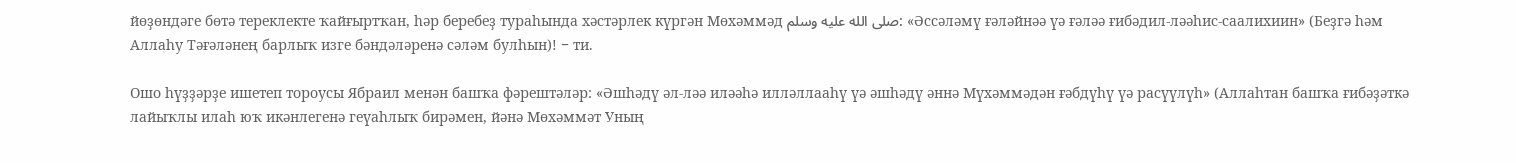йөҙөндәге бөтә тереклекте ҡайғыртҡан, һәр беребеҙ тураһында хәстәрлек күргән Мөхәммәд صلى الله عليه وسلم: «Әссәләмү ғәләйнәә үә ғәләә ғибәдил-ләәһис-саалихиин» (Беҙгә һәм Аллаһу Тәғәләнең барлыҡ изге бәндәләренә сәләм булһын)! − ти.

Ошо һүҙҙәрҙе ишетеп тороусы Ябраил менән башҡа фәрештәләр: «Әшһәдү әл-ләә иләәһә илләллааһү үә әшһәдү әннә Мүхәммәдән ғәбдүһү үә расүүлүһ» (Аллаһтан башҡа ғибәҙәткә лайыҡлы илаһ юҡ икәнлегенә геүаһлыҡ бирәмен, йәнә Мөхәммәт Уның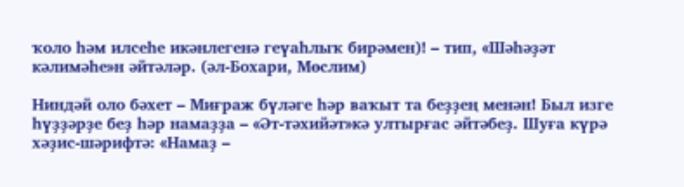ҡоло һәм илсеһе икәнлегенә геүаһлыҡ бирәмен)! – тип, «Шәһәҙәт кәлимәһе»н әйтәләр. (әл-Бохари, Мөслим)

Ниндәй оло бәхет – Миғраж бүләге һәр ваҡыт та беҙҙең менән! Был изге һүҙҙәрҙе беҙ һәр намаҙҙа – «Әт-тәхийәт»кә ултырғас әйтәбеҙ. Шуға күрә хәҙис-шәрифтә: «Намаҙ –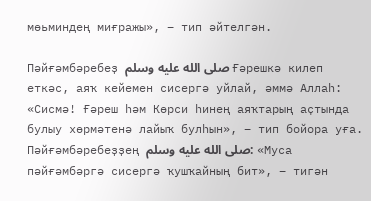мөьминдең миғражы», – тип әйтелгән.

Пәйғәмбәребеҙ صلى الله عليه وسلم Ғәрешкә килеп еткәс, аяҡ кейемен сисергә уйлай, әммә Аллаһ: «Сисмә! Ғәреш һәм Көрси һинең аяҡтарың аҫтында булыу хөрмәтенә лайыҡ булһын», – тип бойора уға. Пәйғәмбәребеҙҙең صلى الله عليه وسلم: «Муса пәйғәмбәргә сисергә ҡушҡайның бит», – тигән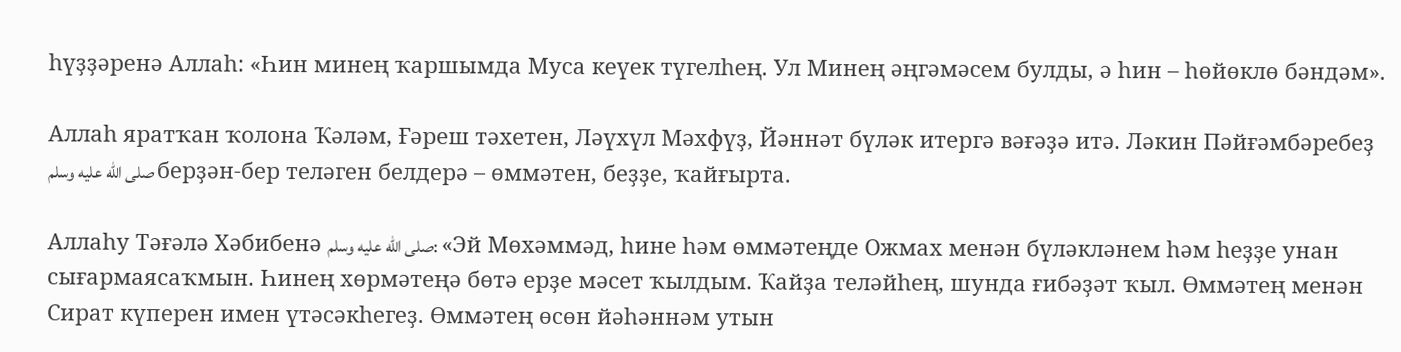һүҙҙәренә Аллаһ: «Һин минең ҡаршымда Муса кеүек түгелһең. Ул Минең әңгәмәсем булды, ә һин – һөйөклө бәндәм».

Аллаһ яратҡан ҡолона Ҡәләм, Ғәреш тәхетен, Ләүхүл Мәхфүҙ, Йәннәт бүләк итергә вәғәҙә итә. Ләкин Пәйғәмбәребеҙ صلى الله عليه وسلم берҙән-бер теләген белдерә – өммәтен, беҙҙе, ҡайғырта.

Аллаһу Тәғәлә Хәбибенә صلى الله عليه وسلم: «Эй Мөхәммәд, һине һәм өммәтеңде Ожмах менән бүләкләнем һәм һеҙҙе унан сығармаясаҡмын. Һинең хөрмәтеңә бөтә ерҙе мәсет ҡылдым. Ҡайҙа теләйһең, шунда ғибәҙәт ҡыл. Өммәтең менән Сират күперен имен үтәсәкһегеҙ. Өммәтең өсөн йәһәннәм утын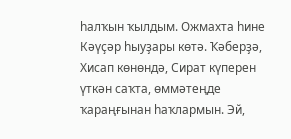һалҡын ҡылдым. Ожмахта һине Кәүҫәр һыуҙары көтә. Ҡәберҙә, Хисап көнөндә, Сират күперен үткән саҡта, өммәтеңде ҡараңғынан һаҡлармын. Эй,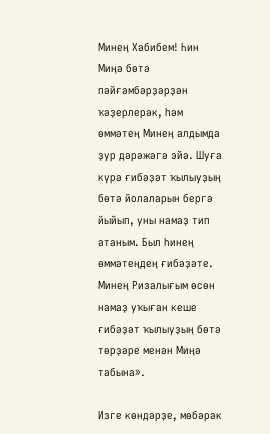Минең Хәбибем! Һин Миңә бөтә пәйғәмбәрҙәрҙән ҡәҙерлерәк, һәм өммәтең Минең алдымда ҙур дәрәжәгә эйә. Шуға күрә ғибәҙәт ҡылыуҙың бөтә йолаларын бергә йыйып, уны намаҙ тип атаным. Был һинең өммәтеңдең ғибәҙәте. Минең Ризалығым өсөн намаҙ уҡыған кеше ғибәҙәт ҡылыуҙың бөтә төрҙәре менән Миңә табына».

Изге көндәрҙе, мөбәрәк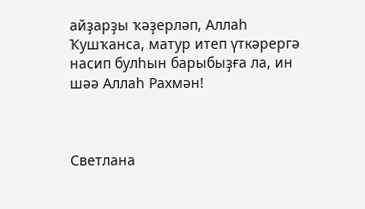айҙарҙы ҡәҙерләп, Аллаһ Ҡушҡанса, матур итеп үткәрергә насип булһын барыбыҙға ла, ин шәә Аллаһ Рахмән!



Светлана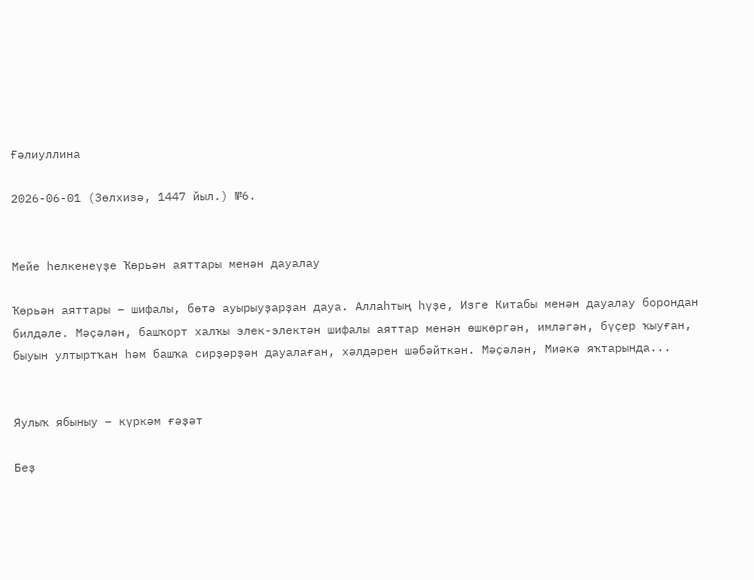Ғәлиуллина

2026-06-01 (Зөлхизә, 1447 йыл.) №6.


Мейе һелкенеүҙе Ҡөрьән аяттары менән дауалау

Ҡөрьән аяттары – шифалы, бөтә ауырыуҙарҙан дауа. Аллаһтың һүҙе, Изге Китабы менән дауалау борондан билдәле. Мәҫәлән, башҡорт халҡы элек-электән шифалы аяттар менән өшкөргән, имләгән, бүҫер ҡыуған, быуын ултыртҡан һәм башҡа сирҙәрҙән дауалаған, хәлдәрен шәбәйткән. Мәҫәлән, Миәкә яҡтарында...


Яулыҡ ябыныу − күркәм ғәҙәт

Беҙ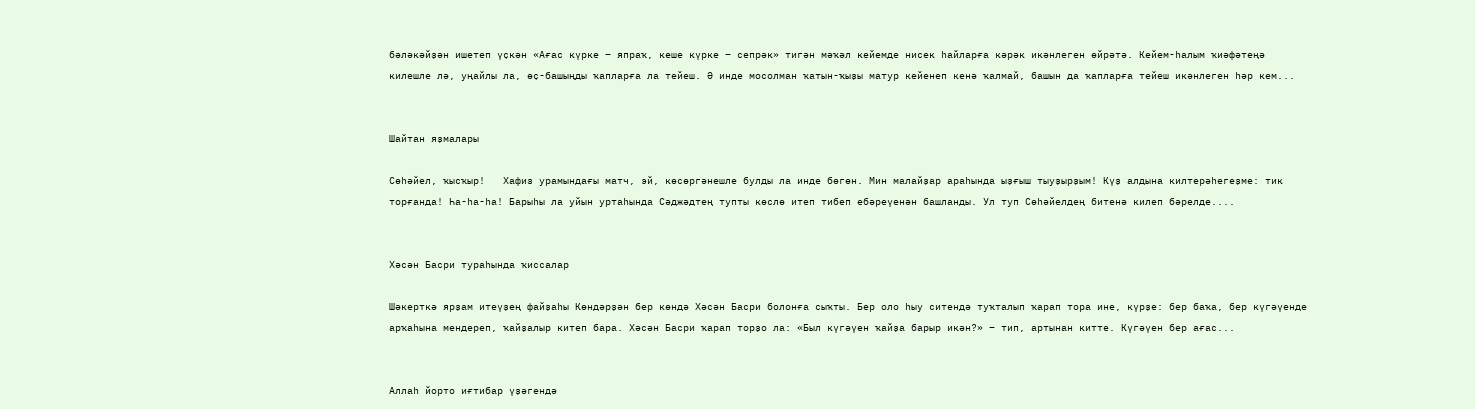бәләкәйҙән ишетеп үҫкән «Ағас күрке – япраҡ, кеше күрке − сепрәк» тигән мәҡәл кейемде нисек һайларға кәрәк икәнлеген өйрәтә. Кейем-һалым ҡиәфәтеңә килешле лә, уңайлы ла, өҫ-башыңды ҡапларға ла тейеш. Ә инде мосолман ҡатын-ҡыҙы матур кейенеп кенә ҡалмай, башын да ҡапларға тейеш икәнлеген һәр кем...


Шайтан яҙмалары

Сөһәйел, ҡысҡыр!   Хафиз урамындағы матч, эй, көсөргәнешле булды ла инде бөгөн. Мин малайҙар араһында ыҙғыш тыуҙырҙым! Күҙ алдына килтерәһегеҙме: тик торғанда! Һа-һа-һа! Барыһы ла уйын уртаһында Сәджәдтең тупты көслө итеп тибеп ебәреүенән башланды. Ул туп Сөһәйелдең битенә килеп бәрелде....


Хәсән Басри тураһында ҡиссалар

Шәкерткә ярҙам итеүҙең файҙаһы Көндәрҙән бер көндә Хәсән Басри болонға сыҡты. Бер оло һыу ситендә туҡталып ҡарап тора ине, күрҙе: бер баҡа, бер күгәүенде арҡаһына мендереп, ҡайҙалыр китеп бара. Хәсән Басри ҡарап торҙо ла: «Был күгәүен ҡайҙа барыр икән?» – тип, артынан китте. Күгәүен бер ағас...


Аллаһ йорто иғтибар үҙәгендә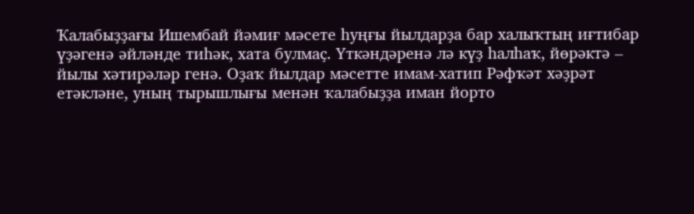Ҡалабыҙҙағы Ишембай йәмиғ мәсете һуңғы йылдарҙа бар халыҡтың иғтибар үҙәгенә әйләнде тиһәк, хата булмаҫ. Үткәндәренә лә күҙ һалһаҡ, йөрәктә – йылы хәтирәләр генә. Оҙаҡ йылдар мәсетте имам-хатип Рәфҡәт хәҙрәт етәкләне, уның тырышлығы менән ҡалабыҙҙа иман йорто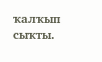ҡалҡып сыҡты.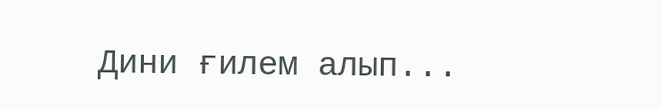Дини ғилем алып...